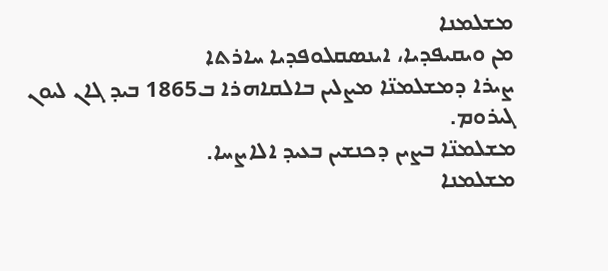ܡܫܠܡܢܐ
ܡܢ ܘܝܩܝܦܕܝܐ، ܐܝܢܣܩܠܘܦܕܝܐ ܚܐܪܬܐ
ܨܝܪܐ ܕܡܫܠܡܢ̈ܐ ܡܨܠܝܢ ܒܐܠܩܐܗܪܐ ܒ1865 ܒܝܕ ܓܐܢ ܠܝܘܢ ܓܝܪܘܡ.
ܡܫܠܡܢ̈ܐ ܒܨܝܢ ܕܟܢܫܝܢ ܒܥܝܕ ܐܠܐܨܚܐ.
ܡܫܠܡܢܐ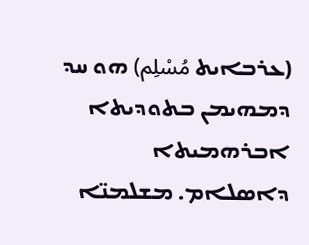(ܥܪܒܐܝܬ مُسْلِم) ܗܘ ܚܕ ܕܡܗܝܡܢ ܒܬܘܕܝܬܐ ܐܒܪܗܡܝܬܐ ܕܐܣܠܐܡ. ܡܫܠܡܢ̈ܐ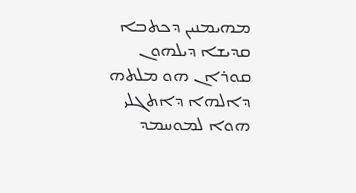ܡܗܝܡܢܝܢ ܕܟܬܒܐ ܩܕܝܫܐ ܕܝܠܗܘܢ ܩܘܪܐܢ ܗܘ ܡܠܬܗ ܕܐܠܗܐ ܕܐܬܓܠܝ ܗܘܐ ܠܡܘܚܡܕ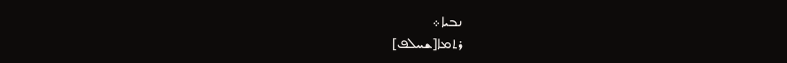ܢܒܝܐ܀
ܪܬܡܐ[ܫܚܠܦ]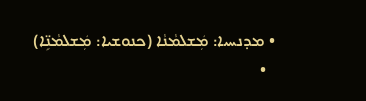• ܡܕܢܚܝܐ: ܡܲܫܠܡܵܢܵܐ (ܟܢܘܫܝܐ: ܡܲܫܠܡܵܢܹ̈ܐ)
  •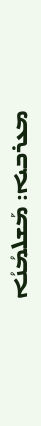ܡܥܪܒܝܐ: ܡܰܫܠܡܳܢܳܐ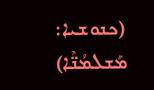(ܟܢܘܫܝܐ: ܡܰܫܠܡܳܢ̈ܶܐ)